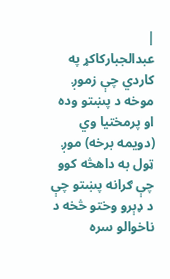|
عبدالجباركاكړ په كاردي چې زموږ موخه د پښتو وده او پرمختيا وي (دويمه برخه) موږ ټول به داهڅه كوو چې ګرانه پښتو چې د ډېرو وختو څخه د ناخوالو سره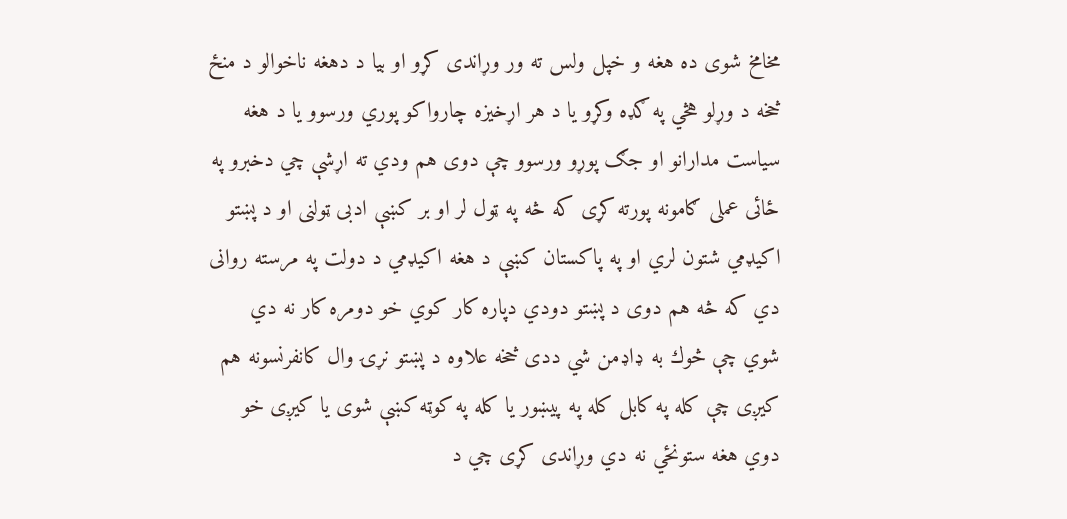مخامخ شوى ده هغه و خپل ولس ته ور وړاندى كړو او بيا د دهغه ناخوالو د منځ څخه د وړلو هڅي په ګډه وكړو يا د هر اړخيزه چارواكو پوري ورسوو يا د هغه سياست مدارانو او جګ پوړو ورسوو چې دوى هم ودي ته اړشې چي دخبرو په ځائى عملى ګامونه پورته كړى كه څه په ټول لر او بر كښې ادبى ټولنى او د پښتو اكيډمي شتون لري او په پاكستان كښې د هغه اكيډمي د دولت په مرسته روانى دي كه څه هم دوى د پښتو دودي دپاره كار كوي خو دومره كار نه دي شوي چې څوك به ډاډمن شي ددى څخه علاوه د پښتو نړۍ وال كانفرنسونه هم كيږى چې كله په كابل كله په پيښور يا كله په كوټه كښې شوى يا كيږى خو دوي هغه ستونځي نه دي وړاندى كړى چي د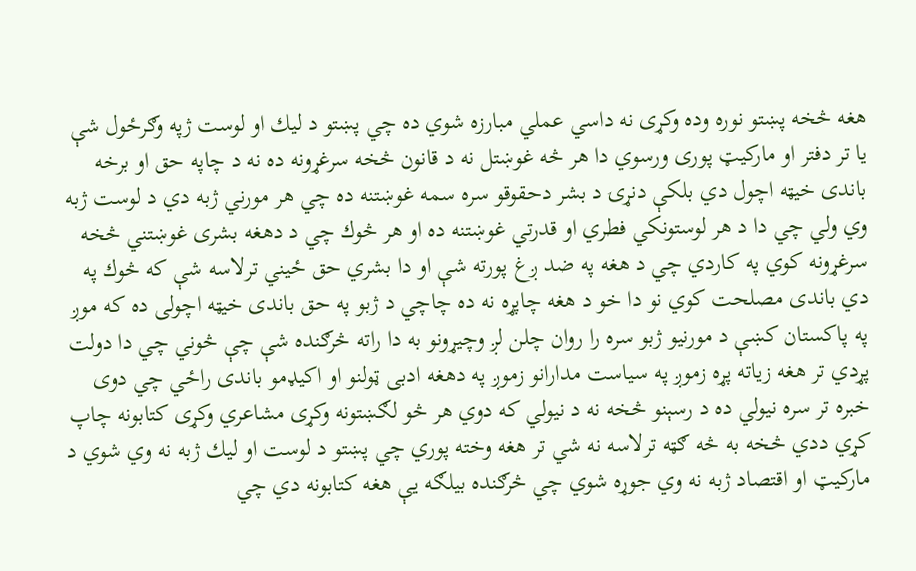هغه څخه پښتو نوره وده وكړى نه داسي عملي مبارزه شوي ده چي پښتو د ليك او لوست ژپه وګرځول شې يا تر دفتر او ماركيټ پورى ورسوي دا هر څه غوښتل نه د قانون څخه سرغړونه ده نه د چاپه حق او برخه باندى خيټه اچول دي بلكې دنړۍ د بشر دحقوقو سره سمه غوښتنه ده چي هر مورني ژبه دي د لوست ژبه وي ولي چي دا د هر لوستونكي فطري او قدرتي غوښتنه ده او هر څوك چي د دهغه بشرى غوښتني څخه سرغړونه كوي په كاردي چي د هغه په ضد ږغ پورته شې او دا بشري حق ځيني ترلاسه شې كه څوك په دي باندى مصلحت كوي نو دا خو د هغه چاپړه نه ده چاچي د ژبو په حق باندى خيټه اچولى ده كه موږ په پاكستان كښې د مورنيو ژبو سره را روان چلن لږ وچيړونو به دا راته څرګنده شې چې څوني چي دا دولت پړدي تر هغه زياته پړه زموږ په سياست مدارانو زموږ په دهغه ادبى ټولنو او اكيډمو باندى راځي چي دوى خبره تر سره نيولي ده د رسېنو څخه نه د نيولي كه دوي هر څو لګښتونه وكړى مشاعري وكړى كتابونه چاپ كړي ددي څخه به څه ګټه ترلاسه نه شي تر هغه وخته پوري چي پښتو د لوست او ليك ژبه نه وي شوي د ماركيټ او اقتصاد ژبه نه وي جوړه شوي چي څرګنده بيلګه يې هغه كتابونه دي چي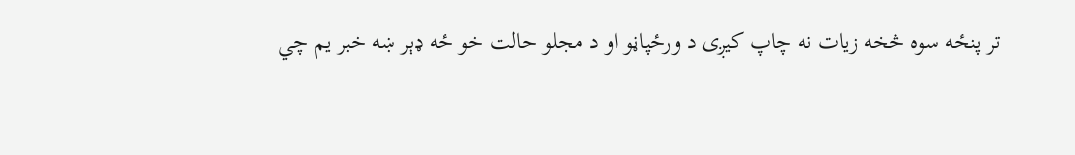تر پنځه سوه څخه زيات نه چاپ كيږى د ورځپاڼو او د مجلو حالت خو ځه ډېر ښه خبر يم چي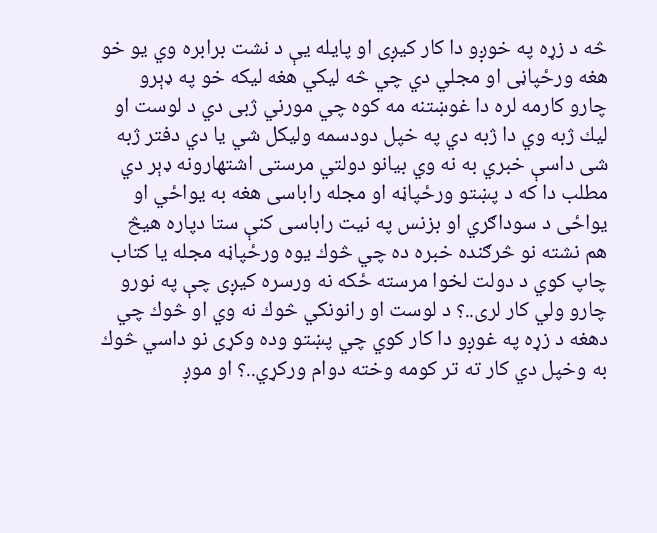څه د زړه په خوږو دا كار كيږى او پايله يې د نشت برابره وي يو خو هغه ورځپاڼى او مجلي دي چي څه ليكي هغه ليكه خو په ډېرو چارو كارمه لره دا غوښتنه مه كوه چي مورني ژبى دي د لوست او ليك ژبه وي دا ژبه دي په خپل دودسمه وليكل شي يا دي دفتر ژبه شى داسې خبري به نه وي بيانو دولتي مرستى اشتهارونه ډېر دي مطلب دا كه د پښتو ورځپاڼه او مجله راباسى هغه به يواځي او يواځى د سوداګري او بزنس په نيت راباسى كنې ستا دپاره هيڅ هم نشته نو څرګنده خبره ده چي څوك يوه ورځپاڼه مجله يا كتاب چاپ كوي د دولت لخوا مرسته ځكه نه ورسره كيږى چې په نورو چارو ولي كار لرى..؟ د لوست او رانونكي څوك نه وي او څوك چي دهغه د زړه په غوږو دا كار كوي چي پښتو وده وكړى نو داسي څوك به وخپل دي كار ته تر كومه وخته دوام وركړي..؟ او موږ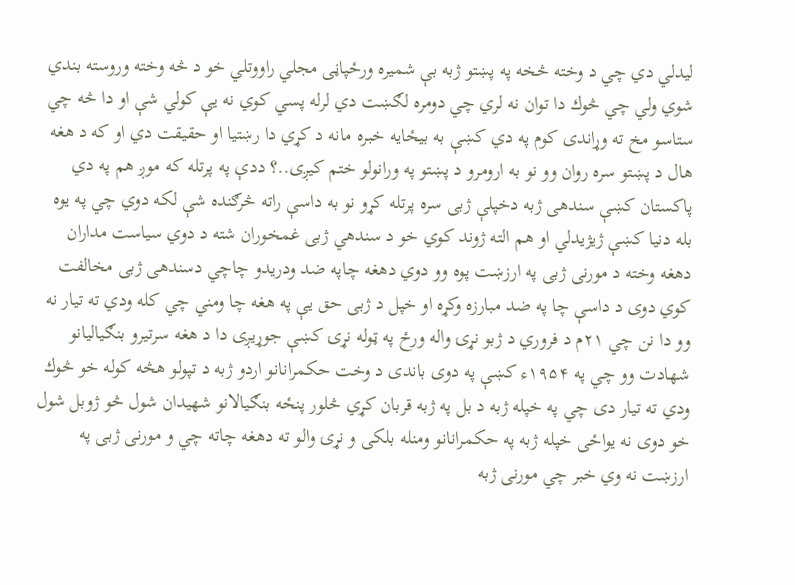ليدلي دي چي د وخته څخه په پښتو ژبه بې شميره ورځپاڼى مجلي راووتلي خو د څه وخته وروسته بندي شوي ولي چي څوك دا توان نه لري چي دومره لګښت دي لرله پسي كوي نه يې كولي شې او دا څه چي ستاسو مخ ته وړاندى كوم په دي كښې به بيځايه خبره مانه د كړي دا رښتيا او حقيقت دي او كه د هغه هال د پښتو سره روان وو نو به ارومرو د پښتو په ورانولو ختم كيږى..؟ ددې په پرتله كه موږ هم په دي پاكستان كښې سندهى ژبه دخپلې ژبى سره پرتله كړو نو به داسې راته څرګنده شې لكه دوي چي په يوه بله دنيا كښې ژيژيدلي او هم الته ژوند كوي خو د سندهي ژبى غمخوران شته د دوي سياست مداران دهغه وخته د مورنى ژبى په ارزښت پوه وو دوي دهغه چاپه ضد ودريدو چاچي دسندهى ژبى مخالفت كوي دوى د داسې چا په ضد مبارزه وكړه او خپل د ژبى حق يې په هغه چا ومني چي كله ودي ته تيار نه وو دا نن چي ۲۱م د فروري د ژبو نړۍ واله ورځ په ټوله نړۍ كښې جوړيږى دا د هغه سرتيرو بنګياليانو شهادت وو چي په ۱۹۵۴ء كښې په دوى باندى د وخت حكمرانانو اردو ژبه د تپولو هڅه كوله خو څوك ودي ته تيار دى چي په خپله ژبه د بل په ژبه قربان كړي څلور پنځه بنګيالانو شهيدان شول څو ژوبل شول خو دوى نه يواځى خپله ژبه په حكمرانانو ومنله بلكى و نړۍ والو ته دهغه چاته چي و مورنى ژبى په ارزښت نه وي خبر چي مورنى ژبه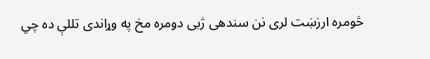څومره ارزښت لرى نن سندهى ژبى دومره مخ په وړاندى تللې ده چي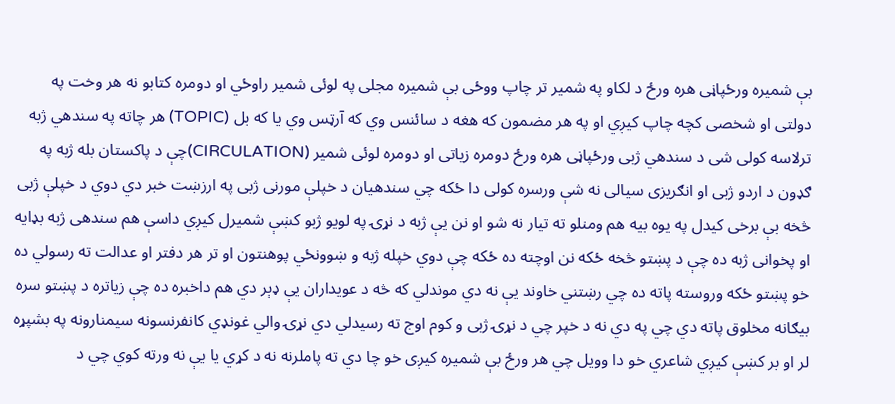بې شميره ورځپاڼى هره ورځ د لكاو په شمير تر چاپ ووځى بې شميره مجلى په لوئى شمير راوځي او دومره كتابو نه هر وخت په دولتى او شخصى كچه چاپ كيږي او په هر مضمون كه هغه د سائنس وي كه آرټس وي يا كه بل (TOPIC) هر چاته په سندهي ژبه ترلاسه كولى شى د سندهي ژبى ورځپاڼى هره ورځ دومره زياتى او دومره لوئى شمير (CIRCULATION)چې د پاكستان بله ژبه په ګډون د اردو ژبى او انګريزى سيالى نه شې ورسره كولى دا ځكه چي سندهيان د خپلې مورنى ژبى په ارزښت خبر دي دوي د خپلې ژبى څخه بې برخى كيدل په يوه بيه هم ومنلو ته تيار نه شو او نن يې ژبه د نړۍ په لويو ژبو كښې شميرل كيږي داسې هم سندهى ژبه بډايه او پخوانى ژبه ده چې د پښتو څخه ځكه نن اوچته ده ځكه چې دوي خپله ژبه و ښوونځي پوهنتون او تر هر دفتر او عدالت ته رسولي ده خو پښتو ځكه وروسته پاته ده چي رښتني خاوند يې نه دي موندلي كه څه د عويداران يې ډېر دي هم داخبره ده چې زياتره د پښتو سره بيګانه مخلوق پاته دي چي په دي نه د خپر چي د نړۍ ژبى و كوم اوج ته رسيدلي دي نړۍ والي غونډي كانفرنسونه سيمنارونه په بشپړه لر او بر كښې كيږي شاعري خو دا وويل چي هر ورځ بې شميره كيږى خو چا دي ته پاملرنه نه د كړي يا يې نه ورته كوي چي د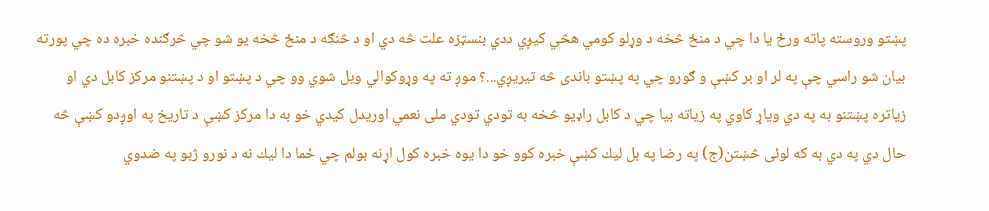پښتو وروسته پاته ورځ يا دا چي د منځ څخه د وړلو كومي هڅي كيږي ددي بنسټزه علت څه دي او د څنګه د منځ څخه يو شو چي څرګنده خبره ده چي پورته بيان شو راسي چې په لر او بر كښې و ګورو چي په پښتو باندى څه تيريږي...؟ موږ ته په وړوكوالي ويل شوي وو چي د پښتو او د پښتنو مركز كابل دي او زياتره پښتنو به په دي وياړ كاوي په زياته بيا چي د كابل راډيو څخه به تودي تودي ملى نعمي اوريدل كيدي خو به دا مركز كښې د تاريخ په اوږدو كښې څه حال دي په دي به كه لوئى څښتن(ج) په رضا په بل ليك كښې خبره كوو خو دا يوه خبره كول اړنه بولم چي ځما دا ليك نه د نورو ژبو په ضدوي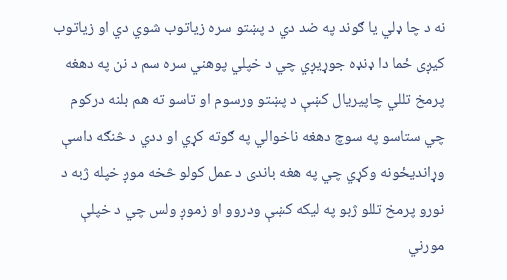نه د چا ډلي يا ګوند په ضد دي د پښتو سره زياتوب شوي دي او زياتوب كيږى ځما دا ډنډه جوړيږي چي د خپلي پوهني سره سم د نن په دهغه پرمخ تللي چاپيريال كښې د پښتو ورسوم او تاسو ته هم بلنه دركوم چي ستاسو په سوچ دهغه ناخوالي په ګوته كړي او ددي د څنګه داسې وړانديځونه وكړي چي په هغه باندى د عمل كولو څخه موږ خپله ژبه د نورو پرمخ تللو ژبو په ليكه كښې ودروو او زموږ ولس چي د خپلې مورني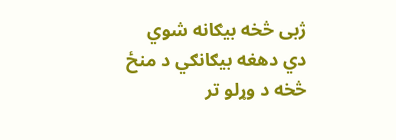ژبى څخه بيګانه شوي دي دهغه بيګانګي د منځ څخه د وړلو تر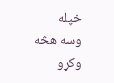خپله وسه هڅه وكړو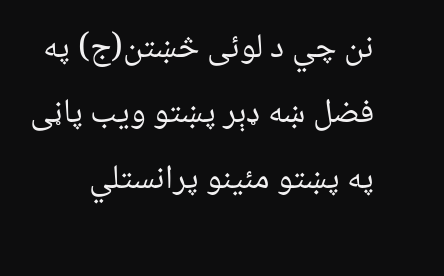نن چي د لوئى څښتن(ج) په فضل ښه ډېر پښتو ويب پاڼى په پښتو مئينو پرانستلي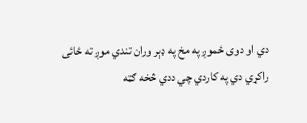دي او دوى ځموږ په مخ په ډېر وران تندي موږ ته ځائى راكړي دي په كاردي چي ددي څخه ګټه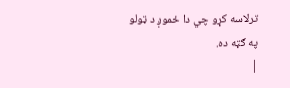ترلاسه كړو چي دا ځموږ د ټولو په ګټه ده.
|